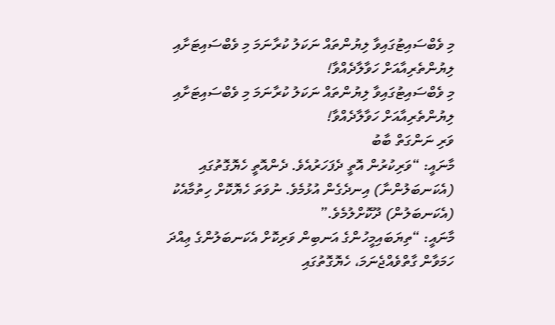މި ވެބްސައިޓުގައިވާ ލިޔުންތައް ނަކަލު ކުރާނަމަ މި ވެބްސައިޓަށާއި ލިޔުންތެރިއާއަށް ހަވާލާދެއްވާ!
މި ވެބްސައިޓުގައިވާ ލިޔުންތައް ނަކަލު ކުރާނަމަ މި ވެބްސައިޓަށާއި ލިޔުންތެރިއާއަށް ހަވާލާދެއްވާ!
ވަރި ނަންގަތް ބާބު
މާނައީ: “ވަރިކުރުން އޮތީ ދެފަހަރުއެވެ. ދެންއޮތީ ހެޔޮގޮތުގައި (އެކަނބަލުންނާ) އިނދެގެން އުޅުމެވެ. ނުވަތަ ހެޔޮކޮށް ހިތުމާއެކު (އެކަނބަލުން) ދޫކޮށްލުމެވެ.”
މާނައީ: “ތިޔަބައިމީހުންގެ އަނބިން ވަރިކޮށް އެކަނބަލުންގެ ޢިއްދަ ހަމަވާން ގާތްވެއްޖެނަމަ، ހެޔޮގޮތުގައި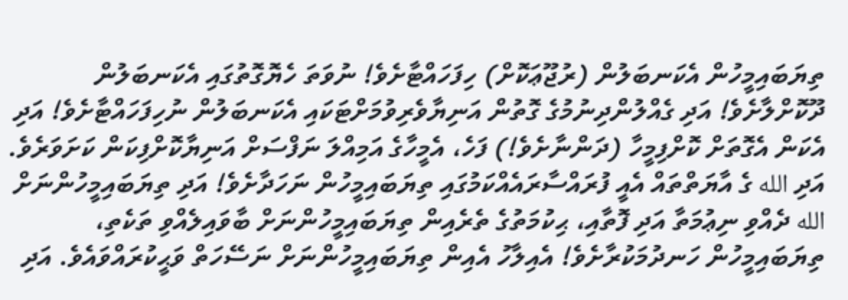ތިޔަބައިމީހުން އެކަނބަލުން (ރުޖޫޢަކޮށް) ހިފަހައްޓާށެވެ! ނުވަތަ ހެޔޮގޮތުގައި އެކަނބަލުން ދޫކޮށްލާށެވެ! އަދި ގެއްލުންދިނުމުގެ ގޮތުން އަނިޔާވެރިވުމަށްޓަކައި އެކަނބަލުން ނުހިފަހައްޓާށެވެ! އަދި އެކަން އެގޮތަށް ކޮށްފިމީހާ (ދަންނާށެވެ!) ފަހެ، އެމީހާގެ އަމިއްލަ ނަފްސަށް އަނިޔާކޮށްފިކަން ކަށަވަރެވެ. އަދި الله ގެ އާޔަތްތައް އެއީ ފުރައްސާރައެއްކަމުގައި ތިޔަބައިމީހުން ނަހަދާށެވެ! އަދި ތިޔަބައިމީހުންނަށް الله ދެއްވި ނިޢުމަތާ އަދި ފޮތާއި، ޙިކުމަތުގެ ތެރެއިން ތިޔަބައިމީހުންނަށް ބާވައިލެއްވި ތަކެތި، ތިޔަބައިމީހުން ހަނދުމަކުރާށެވެ! އެއިލާހު އެއިން ތިޔަބައިމީހުންނަށް ނަސޭހަތް ވަޙީކުރައްވައެވެ. އަދި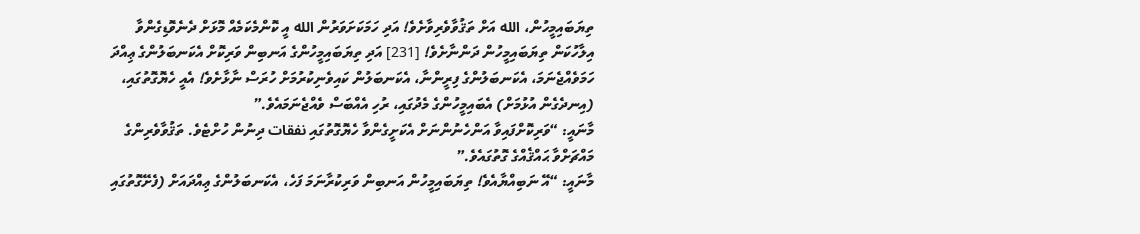ތިޔަބައިމީހުން، الله އަށް ތަޤުވާވެރިވާށެވެ! އަދި ހަމަކަށަވަރުން الله އީ ކޮންމެކަމެއް މޮޅަށް ދެނެވޮޑިގެންވާ އިލާހުކަން ތިޔަބައިމީހުން ދަންނާށެވެ! [231] އަދި ތިޔަބައިމީހުންގެ އަނބިން ވަރިކޮށް އެކަނބަލުންގެ ޢިއްދަ ހަމަވެއްޖެނަމަ، އެކަނބަލުންގެ ފިރީންނާ، އެކަނބަލުން ކައިވެނިކުރުމަށް ހުރަސް ނާޅާށެވެ! އެއީ ހެޔޮގޮތުގައި، (އިނދެގެން އުޅުމަށް) އެބައިމީހުންގެ މެދުގައި، ރުހި އެއްބަސް ވެއްޖެނަމައެވެ.”
މާނައީ: “ވަރިކޮށްފައިވާ އަންހެނުންނަށް އެކަށީގެންވާ ހެޔޮގޮތުގައި نفقات ދިނުން ހުށްޓެވެ. ތަޤުވާވެރިންގެ މައްޗަށްވާ ޙައްޤެއްގެ ގޮތުގައެވެ.”
މާނައީ: “އޭ ނަބިއްޔާއެވެ! ތިޔަބައިމީހުން އަނބިން ވަރިކުރާނަމަ ފަހެ، އެކަނބަލުންގެ ޢިއްދައަށް (ފެށޭގޮތުގައި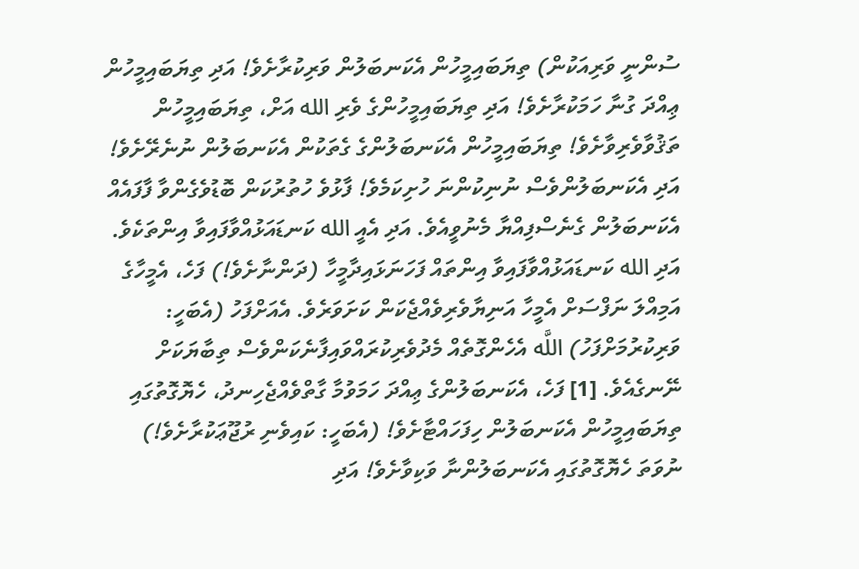ސުންނީ ވަރިއަކުން) ތިޔަބައިމީހުން އެކަނބަލުން ވަރިކުރާށެވެ! އަދި ތިޔަބައިމީހުން ޢިއްދަ ގުނާ ހަމަކުރާށެވެ! އަދި ތިޔަބައިމީހުންގެ ވެރި الله އަށް، ތިޔަބައިމީހުން ތަޤުވާވެރިވާށެވެ! ތިޔަބައިމީހުން އެކަނބަލުންގެ ގެތަކުން އެކަނބަލުން ނުނެރޭށެވެ! އަދި އެކަނބަލުންވެސް ނުނިކުންނަ ހުށިކަމެވެ! ފާޅުވެ ހުތުރުކަން ބޮޑުވެގެންވާ ފާފައެއް އެކަނބަލުން ގެނެސްފިއްޔާ މެނުވީއެވެ. އަދި އެއީ الله ކަނޑައަޅުއްވާފައިވާ އިންތަކެވެ. އަދި الله ކަނޑައަޅުއްވާފައިވާ އިންތައް ފަހަނަޅައިދާމީހާ (ދަންނާށެވެ!) ފަހެ، އެމީހާގެ އަމިއްލަ ނަފްސަށް އެމީހާ އަނިޔާވެރިވެއްޖެކަން ކަށަވަރެވެ. އެއަށްފަހު (އެބަހީ: ވަރިކުރުމަށްފަހު) اللَّه އެހެންގޮތެއް މެދުވެރިކުރައްވައިފާނެކަންވެސް ތިބާޔަކަށް ނޭނގެއެވެ. [1] ފަހެ، އެކަނބަލުންގެ ޢިއްދަ ހަމަވުމާ ގާތްވެއްޖެހިނދު، ހެޔޮގޮތުގައި ތިޔަބައިމީހުން އެކަނބަލުން ހިފަހައްޓާށެވެ! (އެބަހީ: ކައިވެނި ރުޖޫޢަކުރާށެވެ!) ނުވަތަ ހެޔޮގޮތުގައި އެކަނބަލުންނާ ވަކިވާށެވެ! އަދި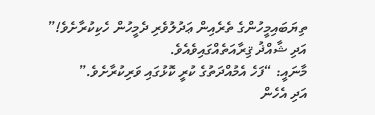ތިޔަބައިމީހުންގެ ތެރެއިން ޢަދުލުވެރި ދެމީހުން ހެކިކުރާށެވެ!”
އަދި ޝާއްޛު ޤިރާއަތެއްގައިވެއެވެ.
މާނައީ: “ފަހެ އެމުއްދަތުގެ ކުރީ ކޮޅުގައި ވަރިކުރާށެވެ.”
އަދި އެހެން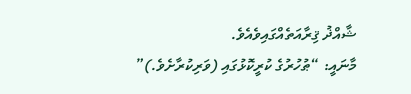ޝާއްޛު ޤިރާއަތެއްގައިވެއެވެ.
މާނައީ: “ޠުހުރުގެ ކުރީކޮޅުގައި (ވަރިކުރާށެވެ.)”